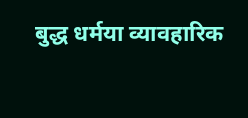बुद्ध धर्मया व्यावहारिक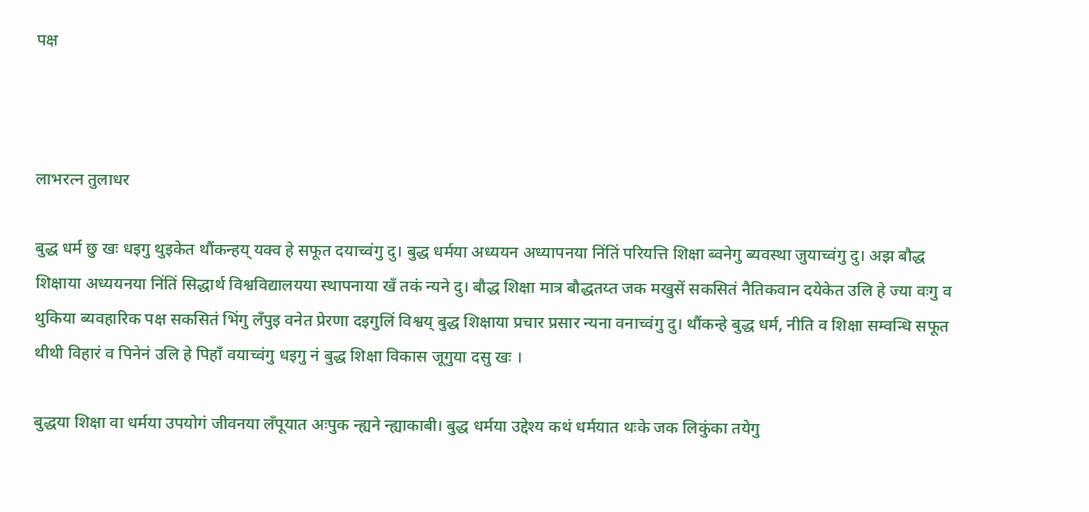पक्ष



लाभरत्न तुलाधर

बुद्ध धर्म छु खः धइगु थुइकेत थौंकन्हय् यक्व हे सफूत दयाच्वंगु दु। बुद्ध धर्मया अध्ययन अध्यापनया निंतिं परियत्ति शिक्षा ब्वनेगु ब्यवस्था जुयाच्वंगु दु। अझ बौद्ध शिक्षाया अध्ययनया निंतिं सिद्धार्थ विश्वविद्यालयया स्थापनाया खँ तकं न्यने दु। बौद्ध शिक्षा मात्र बौद्धतय्त जक मखुसें सकसितं नैतिकवान दयेकेत उलि हे ज्या वःगु व थुकिया ब्यवहारिक पक्ष सकसितं भिंगु लँपुइ वनेत प्रेरणा दइगुलिं विश्वय् बुद्ध शिक्षाया प्रचार प्रसार न्यना वनाच्वंगु दु। थौंकन्हे बुद्ध धर्म, नीति व शिक्षा सम्वन्धि सफूत थीथी विहारं व पिनेनं उलि हे पिहाँ वयाच्वंगु धइगु नं बुद्ध शिक्षा विकास जूगुया दसु खः ।

बुद्धया शिक्षा वा धर्मया उपयोगं जीवनया लँपूयात अःपुक न्ह्यने न्ह्याकाबी। बुद्ध धर्मया उद्देश्य कथं धर्मयात थःके जक लिकुंका तयेगु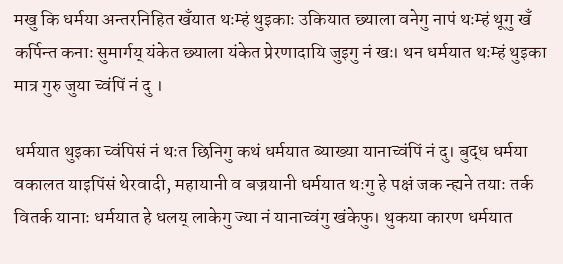मखु कि धर्मया अन्तरनिहित खँयात थःम्हं थुइकाः उकियात छ्याला वनेगु नापं थःम्हं थूगु खँ कर्पिन्त कनाः सुमार्गय् यंकेत छ्याला यंकेत प्रेरणादायि जुइगु नं खः। थन धर्मयात थःम्हं थुइका मात्र गुरु जुया च्वंपिं नं दु ।

धर्मयात थुइका च्वंपिसं नं थःत छिनिगु कथं धर्मयात ब्याख्या यानाच्वंपिं नं दु। बुद्ध धर्मया वकालत याइपिंसं थेरवादी, महायानी व बज्रयानी धर्मयात थःगु हे पक्षं जक न्ह्यने तयाः तर्क वितर्क यानाः धर्मयात हे धलय् लाकेगु ज्या नं यानाच्वंगु खंकेफु। थुकया कारण धर्मयात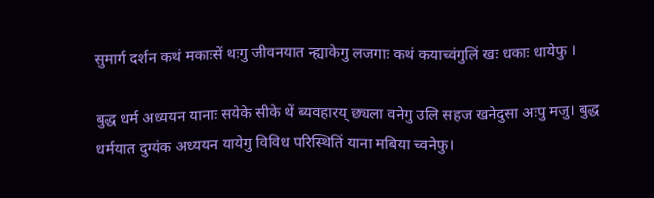सुमार्ग दर्शन कथं मकाःसें थःगु जीवनयात न्ह्याकेगु लजगाः कथं कयाच्वंगुलिं खः धकाः धायेफु ।

बुद्ध धर्म अध्ययन यानाः सयेके सीके थें ब्यवहारय् छ्यला वनेगु उलि सहज खनेदुसा अःपु मजु। बुद्ध धर्मयात दुग्यंक अध्ययन यायेगु विविध परिस्थितिं याना मबिया च्वनेफु।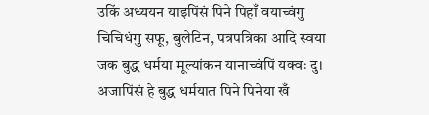उकिं अध्ययन याइपिंसं पिने पिहाँ वयाच्वंगु चिचिधंगु सफू, बुलेटिन, पत्रपत्रिका आदि स्वया जक बुद्ध धर्मया मूल्यांकन यानाच्वंपिं यक्वः दु। अजापिंसं हे बुद्ध धर्मयात पिने पिनेया खँ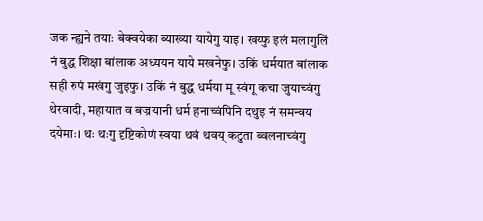जक न्ह्यने तयाः बेक्वयेका ब्याख्या यायेगु याइ। खय्फु इलं मलागुलिं नं बुद्ध शिक्षा बांलाक अध्ययन याये मखनेफु। उकिं धर्मयात बांलाक सही रुपं मखंगु जुइफु। उकिं नं बुद्ध धर्मया मू स्वंगू कचा जुयाच्वंगु थेरवादी, महायात व बज्रयानी धर्म हनाच्वंपिनि दथुइ नं समन्वय दयेमाः। थः थःगु दृष्टिकोणं स्वया थवं थवय् कटुता ब्वलनाच्वंगु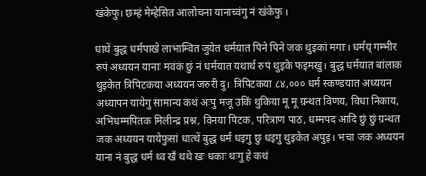खंकेफु। छम्हं मेम्हेसित आलोचना यानाच्वंगु नं खंकेफु ।

धाथें बुद्ध धर्मपाखे लाभाम्वित जुयेत धर्मयात पिने पिने जक थुइकां मगाः। धर्मय् गम्भीर रुपं अध्ययन यानाः मवंकं छुं नं धर्मयात यथार्थ रुपं थुइके फइमखु। बुद्ध धर्मयात बांलाक थुइकेत त्रिपिटकया अध्ययन जरुरी दु। त्रिपिटकया ८४,००० धर्म स्कण्डयात अध्ययन अध्यापन यायेगु सामान्य कथं अःपु मजू उकिं थुकिया मू मू ग्रन्थत विणय, विधा निकाय, अभिधम्मपितक मिलीन्द्र प्रश्न, विनया पिटक, परित्राण पाठ, धम्मपद आदि छुं छुं ग्रन्थत जक अध्ययन यायेफुसां धात्थें बुद्ध धर्म धइगु छु धइगु थुइकेत अपुइ। भचा जक अध्ययन याना नं बुद्ध धर्म थ्व खँ थथे खः धकाः थःगु हे कथं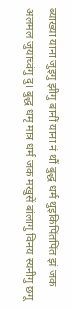ब्याख्या याना जुइगु झीगु बानीं याना नं थौं बुद्ध धर्म थुइकिपिंतपिंत झं जक अलमल जुयाच्वंगु दु। बुद्ध धमृ मात्र धर्म जक मखुसें बांलागु विनय स्यनीगु छगू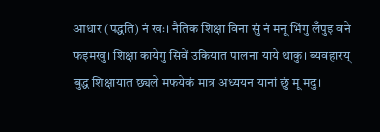आधार (पद्धति) नं खः। नैतिक शिक्षा विना सुं नं मनू भिंगु लँपुइ वने फइमखु। शिक्षा कायेगु सिवें उकियात पालना याये थाकु। ब्यवहारय् बुद्ध शिक्षायात छ्यले मफयेकं मात्र अध्ययन यानां छुं मू मदु।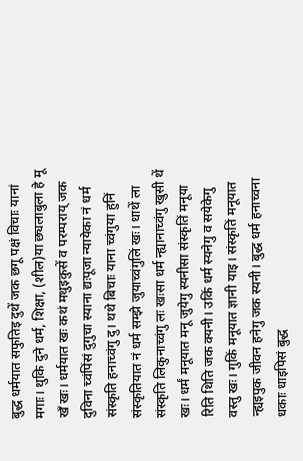बुद्ध धर्मयात सफुतिइ दुथें जक छगू पक्षं विचाः यानां मगाः। थुकि दुने धर्म, शिक्षा, (शील)या छ्यलाबुला हे मू खँ खः। धर्मयात खः कथं मथुइकुसें व परम्पराय् जक दुविना च्वंपिंसं दुगुचा स्याना द्यःपूजा न्यायेका नं धर्म संस्कृति हनाच्वंगु दु। थथे बिचाः याना च्वंगुया हुनिं संस्कृतियात नं धर्म सम्झे जुयाच्वंगुलिं खः। धाथें ला संस्कृति लिकुनाच्वंगु लः खःसा धर्म न्ह्यानाच्वंगु खुसी थें खः। धर्मं मनूयात मनू जुयेगु स्यनीसा संस्कृतिं मनूया रिति थिति जक क्यनी। उकिं धर्म स्यनेगु व सयेकेगु वस्तु खः। गुकिं मनूयात ज्ञानी याइ। संस्कृतिं मनूयात न्ह्यइपुक जीवन हनेगु जक स्यनी। बुद्ध धर्म हनाच्वना धकाः धाइपिसं बुद्ध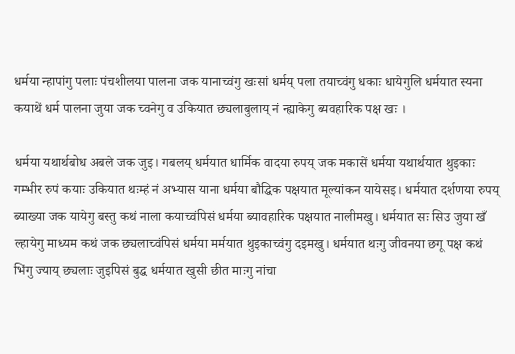धर्मया न्हापांगु पलाः पंचशीलया पालना जक यानाच्वंगु खःसां धर्मय् पला तयाच्वंगु धकाः धायेगुलि धर्मयात स्यना कयाथें धर्म पालना जुया जक च्वनेगु व उकियात छ्यलाबुलाय् नं न्ह्याकेगु ब्यवहारिक पक्ष खः ।

धर्मया यथार्थबोध अबले जक जुइ। गबलय् धर्मयात धार्मिक वादया रुपय् जक मकासें धर्मया यथार्थयात थुइकाः गम्भीर रुपं कयाः उकियात थःम्हं नं अभ्यास याना धर्मया बौद्धिक पक्षयात मूल्यांकन यायेसइ। धर्मयात दर्शणया रुपय् ब्याख्या जक यायेगु बस्तु कथं नाला कयाच्वंपिसं धर्मया ब्यावहारिक पक्षयात नालीमखु। धर्मयात सः सिउ जुया खँ ल्हायेगु माध्यम कथं जक छ्यलाच्वंपिसं धर्मया मर्मयात थुइकाच्वंगु दइमखु। धर्मयात थःगु जीवनया छगू पक्ष कथं भिंगु ज्याय् छ्यलाः जुइपिसं बुद्ध धर्मयात खुसी छीत माःगु नांचा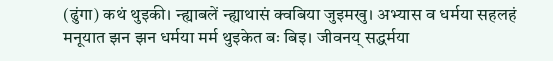(ढुंगा) कथं थुइकी। न्ह्याबलें न्ह्याथासं क्वबिया जुइमखु। अभ्यास व धर्मया सहलहं मनूयात झन झन धर्मया मर्म थुइकेत बः बिइ। जीवनय् सद्धर्मया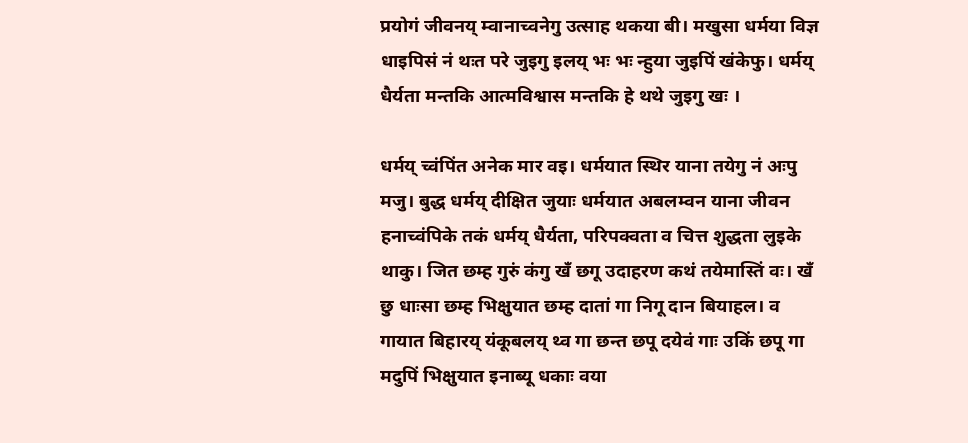प्रयोगं जीवनय् म्वानाच्वनेगु उत्साह थकया बी। मखुसा धर्मया विज्ञ धाइपिसं नं थःत परे जुइगु इलय् भः भः न्हुया जुइपिं खंकेफु। धर्मय् धैर्यता मन्तकि आत्मविश्वास मन्तकि हे थथे जुइगु खः ।

धर्मय् च्वंपिंत अनेक मार वइ। धर्मयात स्थिर याना तयेगु नं अःपु मजु। बुद्ध धर्मय् दीक्षित जुयाः धर्मयात अबलम्वन याना जीवन हनाच्वंपिके तकं धर्मय् धैर्यता, परिपक्वता व चित्त शुद्धता लुइके थाकु। जित छम्ह गुरुं कंगु खँ छगू उदाहरण कथं तयेमास्तिं वः। खँ छु धाःसा छम्ह भिक्षुयात छम्ह दातां गा निगू दान बियाहल। व गायात बिहारय् यंकूबलय् थ्व गा छन्त छपू दयेवं गाः उकिं छपू गा मदुपिं भिक्षुयात इनाब्यू धकाः वया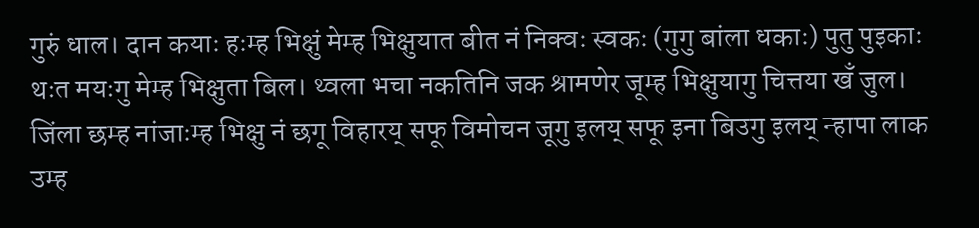गुरुं धाल। दान कयाः हःम्ह भिक्षुं मेम्ह भिक्षुयात बीत नं निक्वः स्वकः (गुगु बांला धकाः) पुतु पुइकाः थःत मयःगु मेम्ह भिक्षुता बिल। थ्वला भचा नकतिनि जक श्रामणेर जूम्ह भिक्षुयागु चित्तया खँ जुल। जिंला छम्ह नांजाःम्ह भिक्षु नं छगू विहारय् सफू विमोचन जूगु इलय् सफू इना बिउगु इलय् न्हापा लाक उम्ह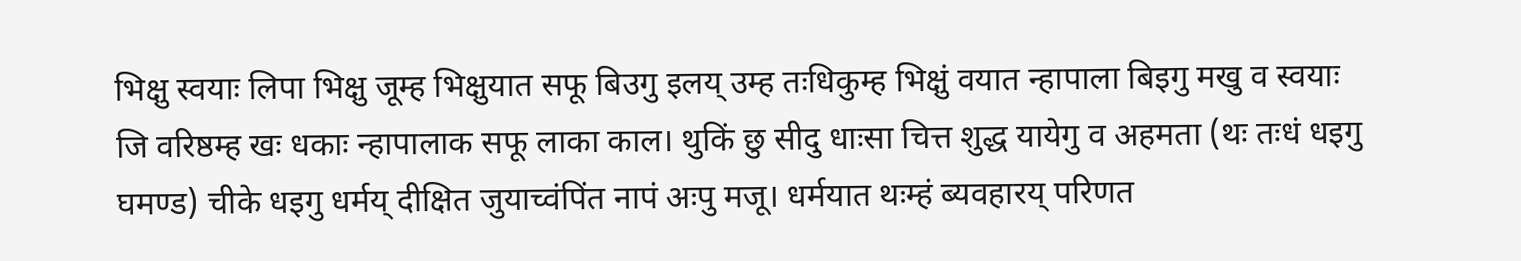भिक्षु स्वयाः लिपा भिक्षु जूम्ह भिक्षुयात सफू बिउगु इलय् उम्ह तःधिकुम्ह भिक्षुं वयात न्हापाला बिइगु मखु व स्वयाः जि वरिष्ठम्ह खः धकाः न्हापालाक सफू लाका काल। थुकिं छु सीदु धाःसा चित्त शुद्ध यायेगु व अहमता (थः तःधं धइगु घमण्ड) चीके धइगु धर्मय् दीक्षित जुयाच्वंपिंत नापं अःपु मजू। धर्मयात थःम्हं ब्यवहारय् परिणत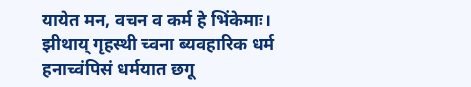यायेत मन, वचन व कर्म हे भिंकेमाः। झीथाय् गृहस्थी च्वना ब्यवहारिक धर्म हनाच्वंपिसं धर्मयात छगू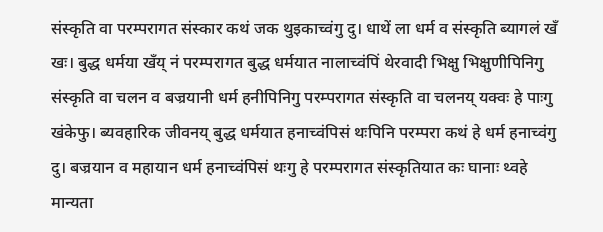संस्कृति वा परम्परागत संस्कार कथं जक थुइकाच्वंगु दु। धाथें ला धर्म व संस्कृति ब्यागलं खँ खः। बुद्ध धर्मया खँय् नं परम्परागत बुद्ध धर्मयात नालाच्वंपिं थेरवादी भिक्षु भिक्षुणीपिनिगु संस्कृति वा चलन व बज्रयानी धर्म हनीपिनिगु परम्परागत संस्कृति वा चलनय् यक्वः हे पाःगु खंकेफु। ब्यवहारिक जीवनय् बुद्ध धर्मयात हनाच्वंपिसं थःपिनि परम्परा कथं हे धर्म हनाच्वंगु दु। बज्रयान व महायान धर्म हनाच्वंपिसं थःगु हे परम्परागत संस्कृतियात कः घानाः थ्वहे मान्यता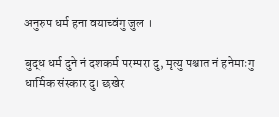अनुरुप धर्म हना वयाच्वंगु जुल ।

बुद्ध धर्म दुने नं दशकर्म परम्परा दु, मृत्यु पश्चात नं हनेमाःगु धार्मिक संस्कार दु। छखेर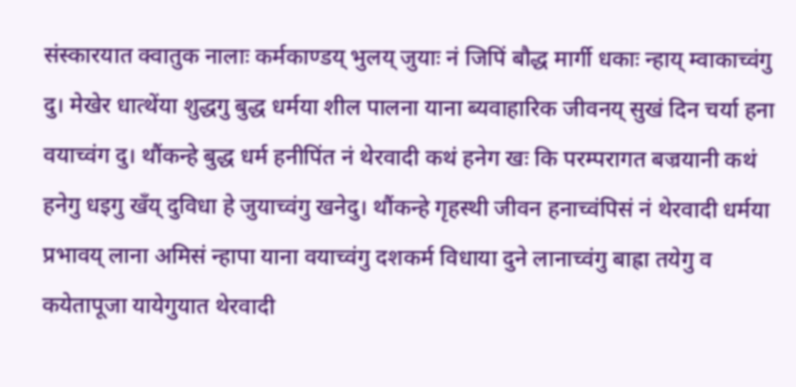संस्कारयात क्वातुक नालाः कर्मकाण्डय् भुलय् जुयाः नं जिपिं बौद्ध मार्गी धकाः न्हाय् म्वाकाच्वंगु दु। मेखेर धात्थेंया शुद्धगु बुद्ध धर्मया शील पालना याना ब्यवाहारिक जीवनय् सुखं दिन चर्या हना वयाच्वंग दु। थौंकन्हे बुद्ध धर्म हनीपिंत नं थेरवादी कथं हनेग खः कि परम्परागत बज्रयानी कथं हनेगु धइगु खँय् दुविधा हे जुयाच्वंगु खनेदु। थौंकन्हे गृहस्थी जीवन हनाच्वंपिसं नं थेरवादी धर्मया प्रभावय् लाना अमिसं न्हापा याना वयाच्वंगु दशकर्म विधाया दुने लानाच्वंगु बाह्रा तयेगु व कयेतापूजा यायेगुयात थेरवादी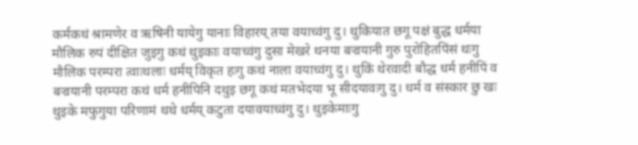कर्मकथं श्रामणेर व ऋषिनी यायेगु यानाः विहारय् तया वयाच्वंगु दु। थुकियात छगू पक्षं बुद्ध धर्मया मौलिक रुपं दीक्षित जुइगु कथं थुइकाः वयाच्वंगु दुसा मेखरे थनया बज्रयानी गुरु पुरोहितपिंसं थःगु मौलिक परम्परा त्वाःथलाः धर्मय् विकृत हःगु कथं नाला वयाच्वंगु दु। थुकिं थेरवादी बौद्ध धर्म हनीपिं व बज्रयानी परम्परा कथं धर्म हनीपिनि दथुइ छगू कथं मतभेदया भू सीदयावःगु दु। धर्म व संस्कार छु खः थुइके मफुगुया परिणामं थथे धर्मय् कटुता दयावयाच्वंगु दु। थुइकेमाःगु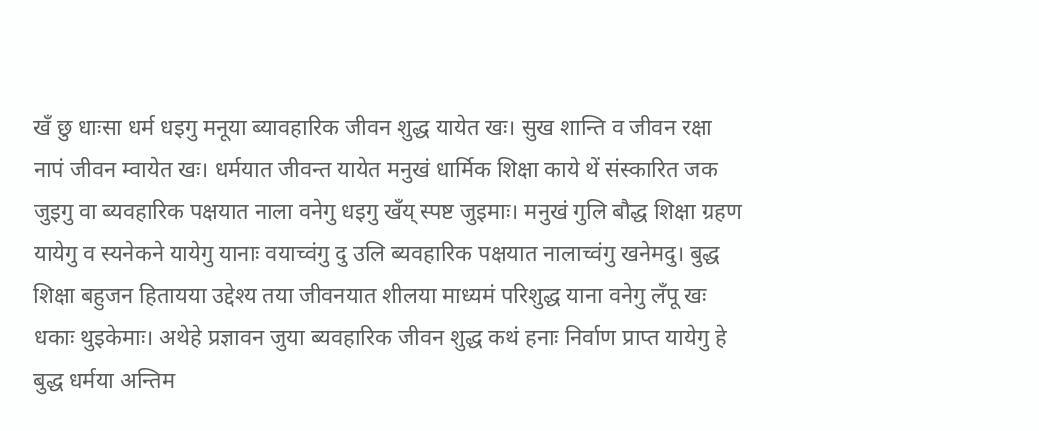खँ छु धाःसा धर्म धइगु मनूया ब्यावहारिक जीवन शुद्ध यायेत खः। सुख शान्ति व जीवन रक्षा नापं जीवन म्वायेत खः। धर्मयात जीवन्त यायेत मनुखं धार्मिक शिक्षा काये थें संस्कारित जक जुइगु वा ब्यवहारिक पक्षयात नाला वनेगु धइगु खँय् स्पष्ट जुइमाः। मनुखं गुलि बौद्ध शिक्षा ग्रहण यायेगु व स्यनेकने यायेगु यानाः वयाच्वंगु दु उलि ब्यवहारिक पक्षयात नालाच्वंगु खनेमदु। बुद्ध शिक्षा बहुजन हितायया उद्देश्य तया जीवनयात शीलया माध्यमं परिशुद्ध याना वनेगु लँपू खः धकाः थुइकेमाः। अथेहे प्रज्ञावन जुया ब्यवहारिक जीवन शुद्ध कथं हनाः निर्वाण प्राप्त यायेगु हे बुद्ध धर्मया अन्तिम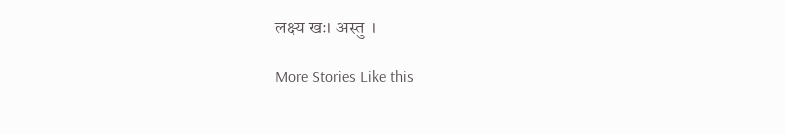लक्ष्य खः। अस्तु ।

More Stories Like this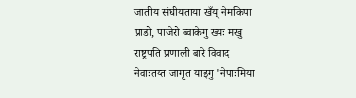जातीय संघीयताया खँय् नेमकिपा
प्राडो, पाजेरो ब्वाकेगु ख्यः मखु
राष्ट्रपति प्रणाली बारे विवाद
नेवाःतय्त जागृत याइगु 'नेपाःमिया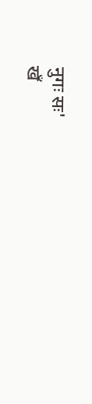नुगः सः'
खँ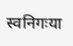स्वनिगःया